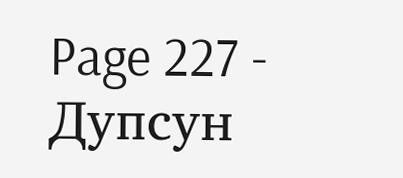Page 227 - Дупсун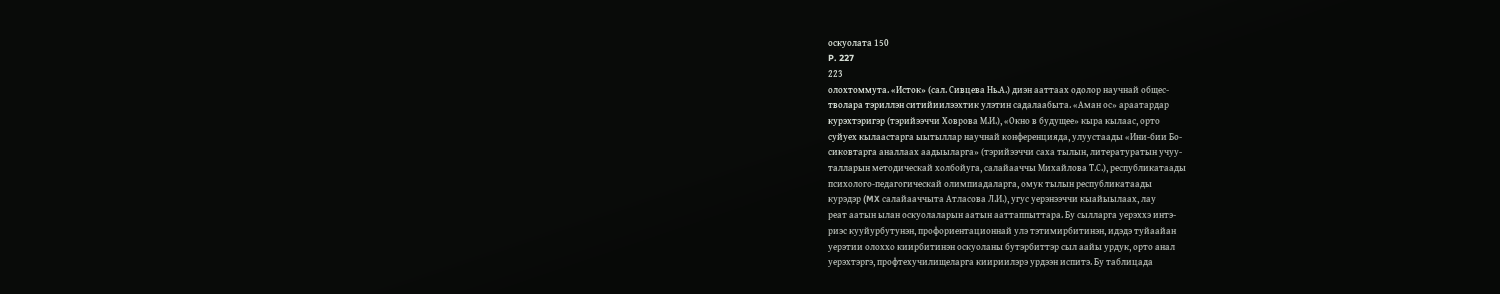оскуолата 150
P. 227
223
олохтоммута. «Исток» (сал. Сивцева Нь.А.) диэн ааттаах одолор научнай общес-
тволара тэриллэн ситийиилээхтик улэтин садалаабыта. «Аман ос» араатардар
курэхтэригэр (тэрийээччи Ховрова М.И.), «Окно в будущее» кыра кылаас, орто
суйуех кылаастарга ыытыллар научнай конференцияда, улуустаады «Ини-бии Бо-
сиковтарга аналлаах аадыыларга» (тэрийээччи саха тылын, литературатын учуу-
талларын методическай холбойуга, салайааччы Михайлова Т.С.), республикатаады
психолого-педагогическай олимпиадаларга, омук тылын республикатаады
курэдэр (MX салайааччыта Атласова Л.И.), угус уерэнээччи кыайыылаах, лау
реат аатын ылан оскуолаларын аатын ааттаппыттара. Бу сылларга уерэххэ интэ-
риэс кууйурбутунэн, профориентационнай улэ тэтимирбитинэн, идэдэ туйаайан
уерэтии олоххо киирбитинэн оскуоланы бутэрбиттэр сыл аайы урдук, орто анал
уерэхтэргэ, профтехучилищеларга киириилэрэ урдээн испитэ. Бу таблицада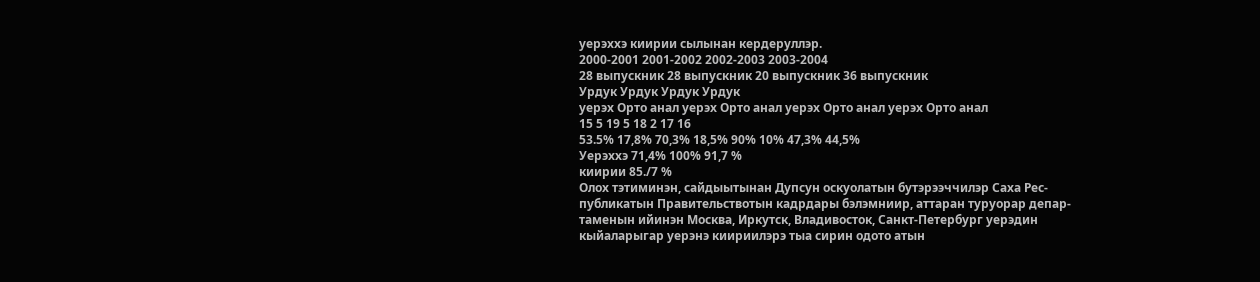уерэххэ киирии сылынан кердеруллэр.
2000-2001 2001-2002 2002-2003 2003-2004
28 выпускник 28 выпускник 20 выпускник 36 выпускник
Урдук Урдук Урдук Урдук
уерэх Орто анал уерэх Орто анал уерэх Орто анал уерэх Орто анал
15 5 19 5 18 2 17 16
53.5% 17,8% 70,3% 18,5% 90% 10% 47,3% 44,5%
Уерэххэ 71,4% 100% 91,7 %
киирии 85./7 %
Олох тэтиминэн, сайдыытынан Дупсун оскуолатын бутэрээччилэр Саха Рес-
публикатын Правительствотын кадрдары бэлэмниир, аттаран туруорар депар-
таменын ийинэн Москва, Иркутск, Владивосток, Санкт-Петербург уерэдин
кыйаларыгар уерэнэ киириилэрэ тыа сирин одото атын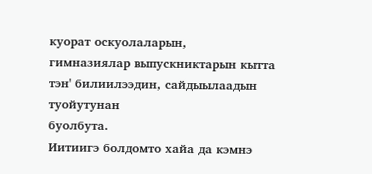куорат оскуолаларын,
гимназиялар выпускниктарын кытта тэн' билиилээдин, сайдыылаадын туойутунан
буолбута.
Иитиигэ болдомто хайа да кэмнэ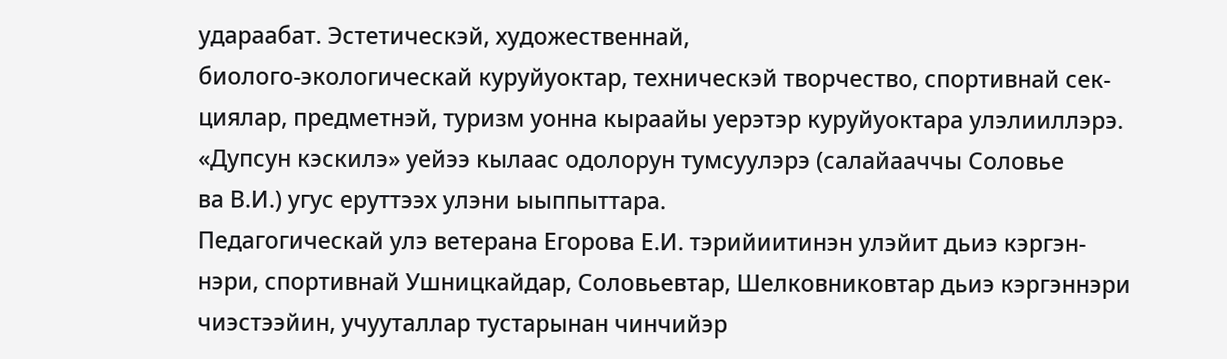удараабат. Эстетическэй, художественнай,
биолого-экологическай куруйуоктар, техническэй творчество, спортивнай сек-
циялар, предметнэй, туризм уонна кыраайы уерэтэр куруйуоктара улэлииллэрэ.
«Дупсун кэскилэ» уейээ кылаас одолорун тумсуулэрэ (салайааччы Соловье
ва В.И.) угус еруттээх улэни ыыппыттара.
Педагогическай улэ ветерана Егорова Е.И. тэрийиитинэн улэйит дьиэ кэргэн-
нэри, спортивнай Ушницкайдар, Соловьевтар, Шелковниковтар дьиэ кэргэннэри
чиэстээйин, учууталлар тустарынан чинчийэр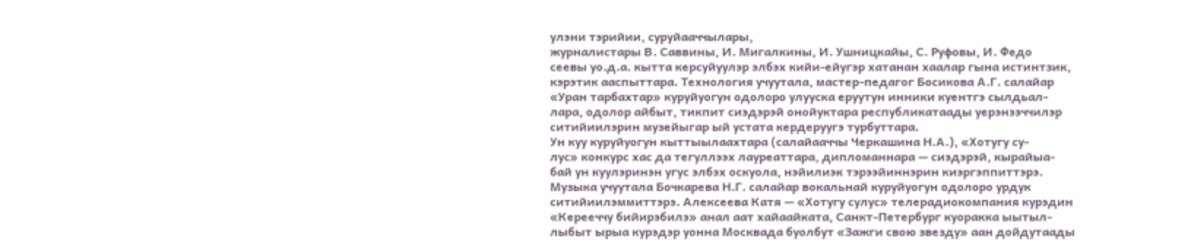улэни тэрийии, суруйааччылары,
журналистары В. Саввины, И. Мигалкины, И. Ушницкайы, С. Руфовы, И. Федо
сеевы уо.д.а. кытта керсуйуулэр элбэх кийи-ейугэр хатанан хаалар гына истинтзик,
кэрэтик ааспыттара. Технология учуутала, мастер-педагог Босикова А.Г. салайар
«Уран тарбахтар» куруйуогун одолоро улууска еруутун инники куентгэ сылдьал-
лара, одолор айбыт, тикпит сиэдэрэй онойуктара республикатаады уерэнээччилэр
ситийиилэрин музейыгар ый устата кердеруугэ турбуттара.
Ун куу куруйуогун кыттыылаахтара (салайааччы Черкашина Н.А.), «Хотугу су-
лус» конкурс хас да тегуллээх лауреаттара, дипломаннара — сиэдэрэй, кырайыа-
бай ун куулэринэн угус элбэх оскуола, нэйилиэк тэрээйиннэрин киэргэппиттэрэ.
Музыка учуутала Бочкарева Н.Г. салайар вокальнай куруйуогун одолоро урдук
ситийиилэммиттэрэ. Алексеева Катя — «Хотугу сулус» телерадиокомпания курэдин
«Керееччу бийирэбилэ» анал аат хайаайката, Санкт-Петербург куоракка ыытыл-
лыбыт ырыа курэдэр уонна Москвада буолбут «Зажги свою звезду» аан дойдутаады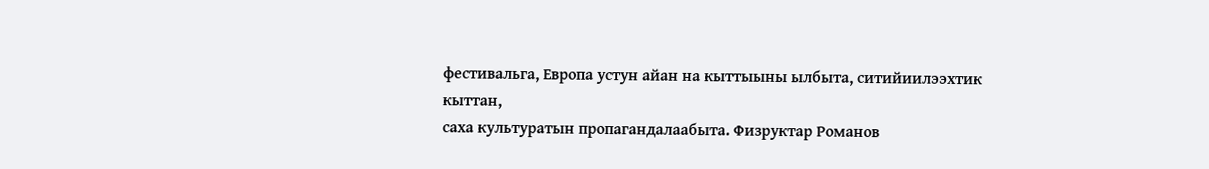фестивальга, Европа устун айан на кыттыыны ылбыта, ситийиилээхтик кыттан,
саха культуратын пропагандалаабыта. Физруктар Романов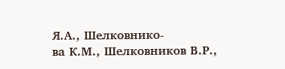Я.А., Шелковнико-
ва К.М., Шелковников В.Р.,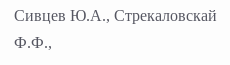Сивцев Ю.А., Стрекаловскай Ф.Ф.,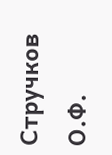Стручков О.Ф.